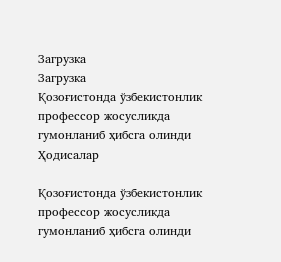Загрузка
Загрузка
Қозоғистонда ўзбекистонлик профессор жосусликда гумонланиб ҳибсга олинди
Ҳодисалар

Қозоғистонда ўзбекистонлик профессор жосусликда гумонланиб ҳибсга олинди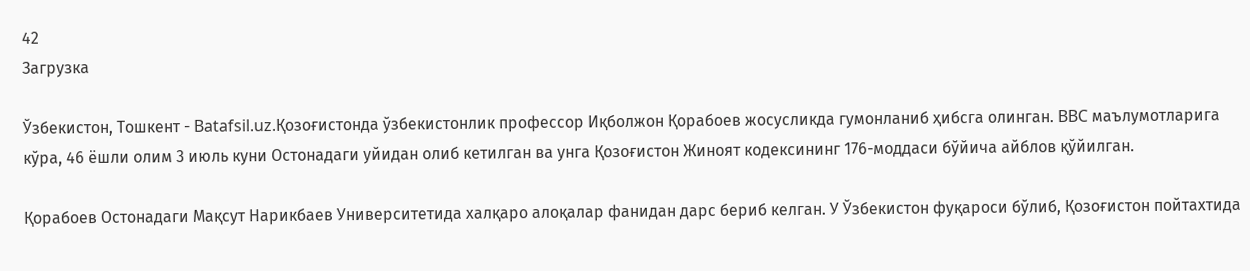42
Загрузка

Ўзбекистон, Тошкент - Batafsil.uz.Қозоғистонда ўзбекистонлик профессор Иқболжон Қорабоев жосусликда гумонланиб ҳибсга олинган. BBC маълумотларига кўра, 46 ёшли олим 3 июль куни Остонадаги уйидан олиб кетилган ва унга Қозоғистон Жиноят кодексининг 176-моддаси бўйича айблов қўйилган.

Қорабоев Остонадаги Мақсут Нарикбаев Университетида халқаро алоқалар фанидан дарс бериб келган. У Ўзбекистон фуқароси бўлиб, Қозоғистон пойтахтида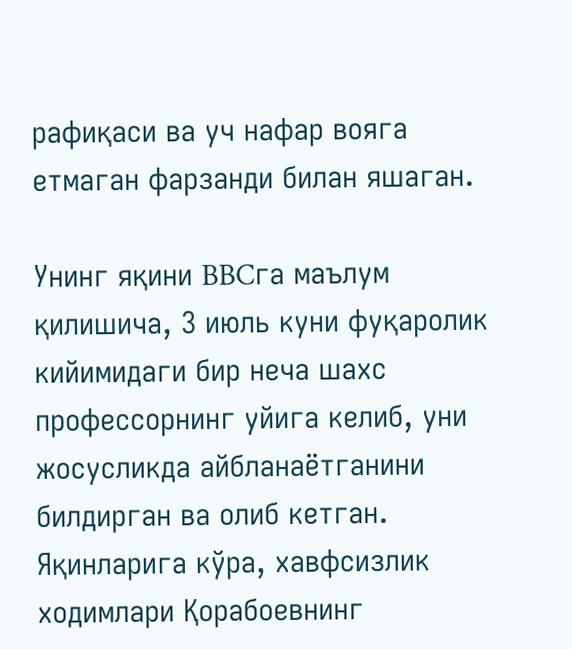рафиқаси ва уч нафар вояга етмаган фарзанди билан яшаган.

Унинг яқини BBCга маълум қилишича, 3 июль куни фуқаролик кийимидаги бир неча шахс профессорнинг уйига келиб, уни жосусликда айбланаётганини билдирган ва олиб кетган. Яқинларига кўра, хавфсизлик ходимлари Қорабоевнинг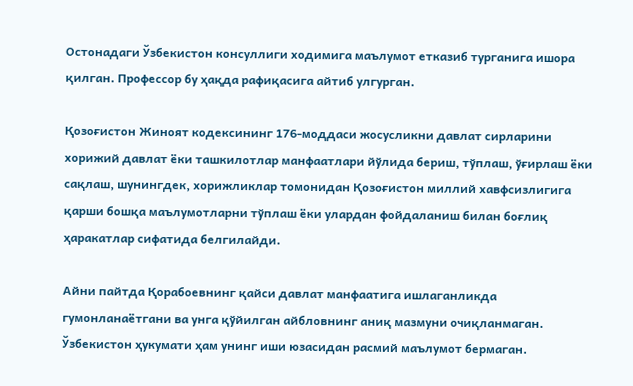Остонадаги Ўзбекистон консуллиги ходимига маълумот етказиб турганига ишора қилган. Профессор бу ҳақда рафиқасига айтиб улгурган.

Қозоғистон Жиноят кодексининг 176-моддаси жосусликни давлат сирларини хорижий давлат ёки ташкилотлар манфаатлари йўлида бериш, тўплаш, ўғирлаш ёки сақлаш, шунингдек, хорижликлар томонидан Қозоғистон миллий хавфсизлигига қарши бошқа маълумотларни тўплаш ёки улардан фойдаланиш билан боғлиқ ҳаракатлар сифатида белгилайди.

Айни пайтда Қорабоевнинг қайси давлат манфаатига ишлаганликда гумонланаётгани ва унга қўйилган айбловнинг аниқ мазмуни очиқланмаган. Ўзбекистон ҳукумати ҳам унинг иши юзасидан расмий маълумот бермаган.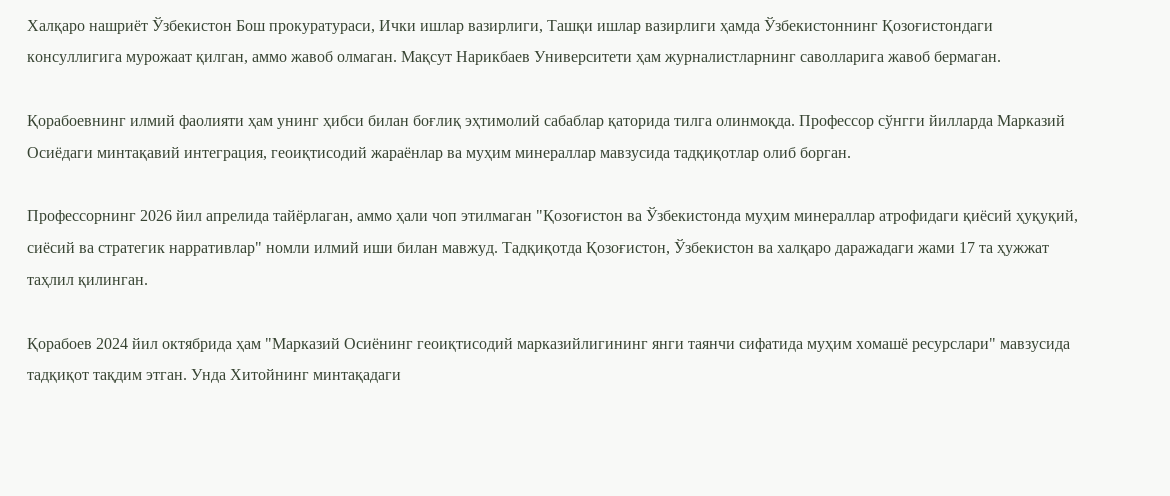Халқаро нашриёт Ўзбекистон Бош прокуратураси, Ички ишлар вазирлиги, Ташқи ишлар вазирлиги ҳамда Ўзбекистоннинг Қозоғистондаги консуллигига мурожаат қилган, аммо жавоб олмаган. Мақсут Нарикбаев Университети ҳам журналистларнинг саволларига жавоб бермаган.

Қорабоевнинг илмий фаолияти ҳам унинг ҳибси билан боғлиқ эҳтимолий сабаблар қаторида тилга олинмоқда. Профессор сўнгги йилларда Марказий Осиёдаги минтақавий интеграция, геоиқтисодий жараёнлар ва муҳим минераллар мавзусида тадқиқотлар олиб борган.

Профессорнинг 2026 йил апрелида тайёрлаган, аммо ҳали чоп этилмаган "Қозоғистон ва Ўзбекистонда муҳим минераллар атрофидаги қиёсий ҳуқуқий, сиёсий ва стратегик нарративлар" номли илмий иши билан мавжуд. Тадқиқотда Қозоғистон, Ўзбекистон ва халқаро даражадаги жами 17 та ҳужжат таҳлил қилинган.

Қорабоев 2024 йил октябрида ҳам "Марказий Осиёнинг геоиқтисодий марказийлигининг янги таянчи сифатида муҳим хомашё ресурслари" мавзусида тадқиқот тақдим этган. Унда Хитойнинг минтақадаги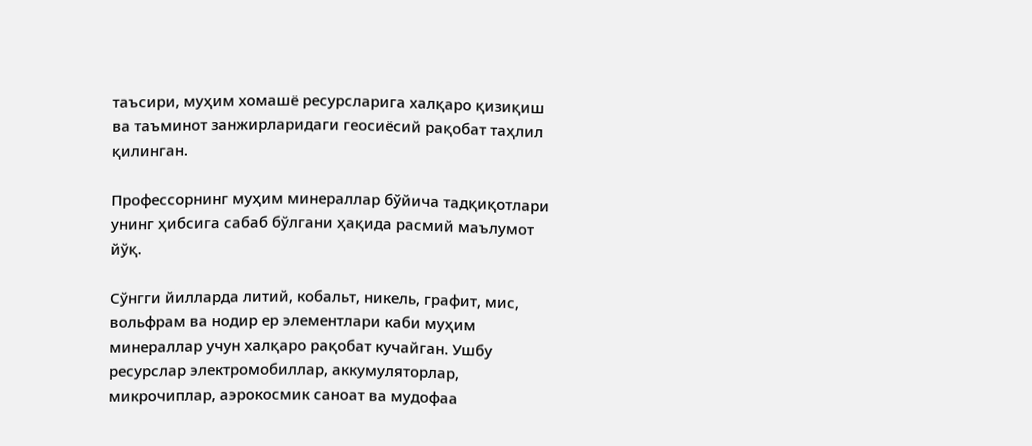таъсири, муҳим хомашё ресурсларига халқаро қизиқиш ва таъминот занжирларидаги геосиёсий рақобат таҳлил қилинган.

Профессорнинг муҳим минераллар бўйича тадқиқотлари унинг ҳибсига сабаб бўлгани ҳақида расмий маълумот йўқ.

Сўнгги йилларда литий, кобальт, никель, графит, мис, вольфрам ва нодир ер элементлари каби муҳим минераллар учун халқаро рақобат кучайган. Ушбу ресурслар электромобиллар, аккумуляторлар, микрочиплар, аэрокосмик саноат ва мудофаа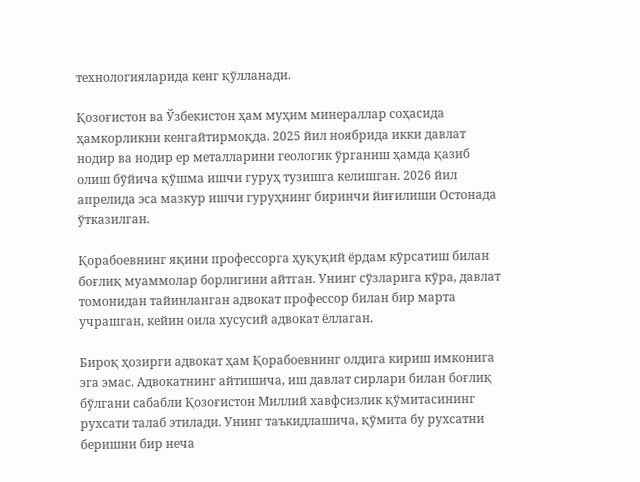технологияларида кенг қўлланади.

Қозоғистон ва Ўзбекистон ҳам муҳим минераллар соҳасида ҳамкорликни кенгайтирмоқда. 2025 йил ноябрида икки давлат нодир ва нодир ер металларини геологик ўрганиш ҳамда қазиб олиш бўйича қўшма ишчи гуруҳ тузишга келишган. 2026 йил апрелида эса мазкур ишчи гуруҳнинг биринчи йиғилиши Остонада ўтказилган.

Қорабоевнинг яқини профессорга ҳуқуқий ёрдам кўрсатиш билан боғлиқ муаммолар борлигини айтган. Унинг сўзларига кўра, давлат томонидан тайинланган адвокат профессор билан бир марта учрашган, кейин оила хусусий адвокат ёллаган.

Бироқ ҳозирги адвокат ҳам Қорабоевнинг олдига кириш имконига эга эмас. Адвокатнинг айтишича, иш давлат сирлари билан боғлиқ бўлгани сабабли Қозоғистон Миллий хавфсизлик қўмитасининг рухсати талаб этилади. Унинг таъкидлашича, қўмита бу рухсатни беришни бир неча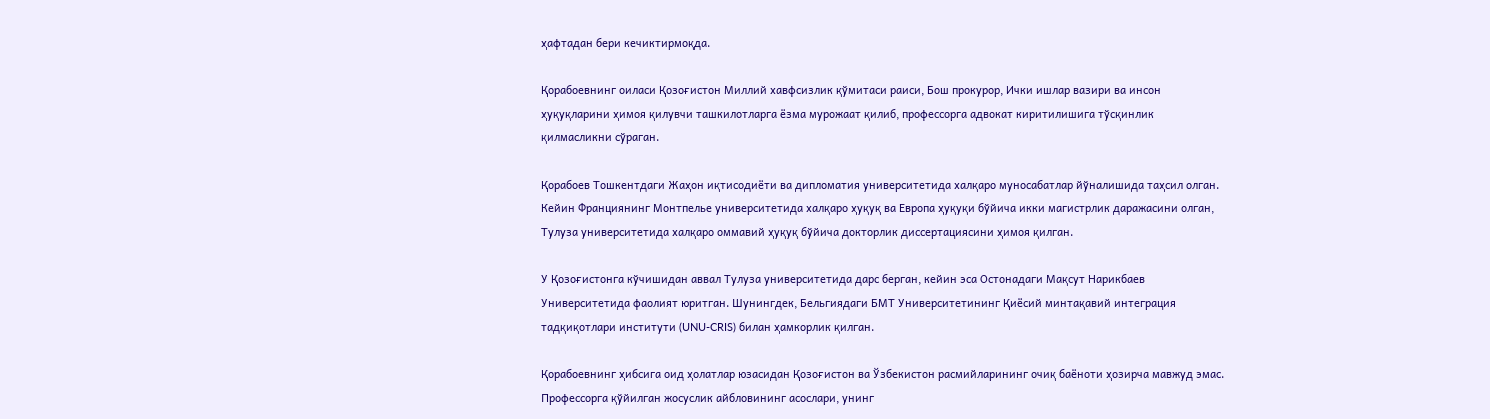ҳафтадан бери кечиктирмоқда.

Қорабоевнинг оиласи Қозоғистон Миллий хавфсизлик қўмитаси раиси, Бош прокурор, Ички ишлар вазири ва инсон ҳуқуқларини ҳимоя қилувчи ташкилотларга ёзма мурожаат қилиб, профессорга адвокат киритилишига тўсқинлик қилмасликни сўраган.

Қорабоев Тошкентдаги Жаҳон иқтисодиёти ва дипломатия университетида халқаро муносабатлар йўналишида таҳсил олган. Кейин Франциянинг Монтпелье университетида халқаро ҳуқуқ ва Европа ҳуқуқи бўйича икки магистрлик даражасини олган, Тулуза университетида халқаро оммавий ҳуқуқ бўйича докторлик диссертациясини ҳимоя қилган.

У Қозоғистонга кўчишидан аввал Тулуза университетида дарс берган, кейин эса Остонадаги Мақсут Нарикбаев Университетида фаолият юритган. Шунингдек, Бельгиядаги БМТ Университетининг Қиёсий минтақавий интеграция тадқиқотлари институти (UNU-CRIS) билан ҳамкорлик қилган.

Қорабоевнинг ҳибсига оид ҳолатлар юзасидан Қозоғистон ва Ўзбекистон расмийларининг очиқ баёноти ҳозирча мавжуд эмас. Профессорга қўйилган жосуслик айбловининг асослари, унинг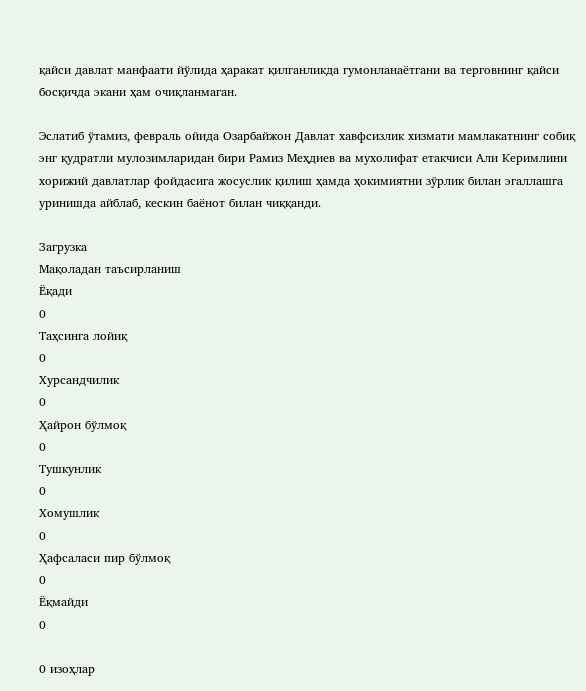қайси давлат манфаати йўлида ҳаракат қилганликда гумонланаётгани ва терговнинг қайси босқичда экани ҳам очиқланмаган.

Эслатиб ўтамиз, февраль ойида Озарбайжон Давлат хавфсизлик хизмати мамлакатнинг собиқ энг қудратли мулозимларидан бири Рамиз Меҳдиев ва мухолифат етакчиси Али Керимлини хорижий давлатлар фойдасига жосуслик қилиш ҳамда ҳокимиятни зўрлик билан эгаллашга уринишда айблаб, кескин баёнот билан чиққанди.

Загрузка
Мақоладан таъсирланиш
Ёқади
0
Таҳсинга лойиқ
0
Хурсандчилик
0
Ҳайрон бўлмоқ
0
Тушкунлик
0
Хомушлик
0
Ҳафсаласи пир бўлмоқ
0
Ёқмайди
0

0 изоҳлар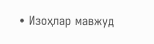• Изоҳлар мавжуд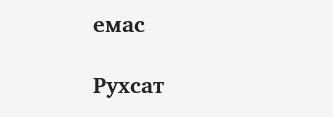емас

Рухсат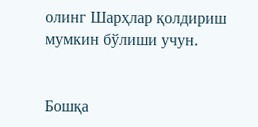олинг Шарҳлар қолдириш мумкин бўлиши учун.


Бошқа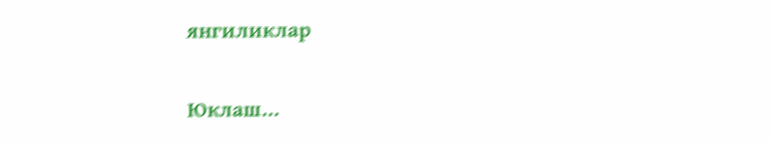янгиликлар

Юклаш...